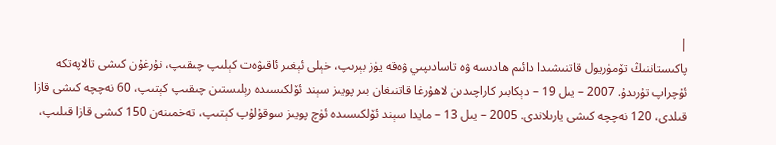|
پاكىستاننىڭ تۆمۈريول قاتنىشىدا دائىم ھادىسە ۋە تاسادىپىي ۋەقە يۈز بېرىپ، خېلى ئېغىر ئاقىۋەت كېلىپ چىقىپ، نۇرغۇن كىشى تالاپەتكە ئۇچراپ تۇرىدۇ. 2007 – يىل 19 – دېكابىر كاراچىدىن لاھۇرغا قاتنىغان بىر پويىز سېند ئۆلكىسىدە رېلىستىن چىقىپ كېتىپ، 60 نەچچە كىشى قازا قىلدى، 120 نەچچە كىشى يارىلاندى. 2005 – يىل 13 – مايدا سېند ئۆلكىسىدە ئۈچ پويىز سوقۇلۇپ كېتىپ، تەخمىنەن 150 كىشى قازا قىلىپ،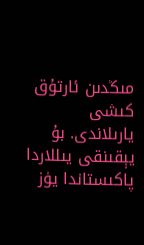مىڭدىن ئارتۇق كىشى يارىلاندى. بۇ يېقىنقى يىللاردا پاكىستاندا يۈز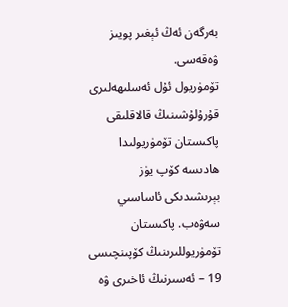بەرگەن ئەڭ ئېغىر پويىز ۋەقەسى.
تۆمۈريول ئۇل ئەسلىھەلىرى قۇرۇلۇشىنىڭ قالاقلىقى پاكىستان تۆمۈريولىدا ھادىسە كۆپ يۈز بېرىشىدىكى ئاساسىي سەۋەب. پاكىستان تۆمۈريوللىرىنىڭ كۆپىنچىسى 19 – ئەسىرنىڭ ئاخىرى ۋە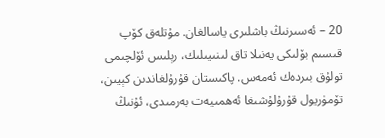20 – ئەسىرنىڭ باشلىرى ياسالغان. مۇتلەق كۆپ قىسىم بۆلىكى يەنىلا تاق لىنىيىلىك، رېلىس ئۆلچىمى تولۇق بىردەك ئەمەس. پاكىستان قۇرۇلغاندىن كېيىن، تۆمۈريول قۇرۇلۇشىغا ئەھمىيەت بەرمىدى، ئۇنىڭ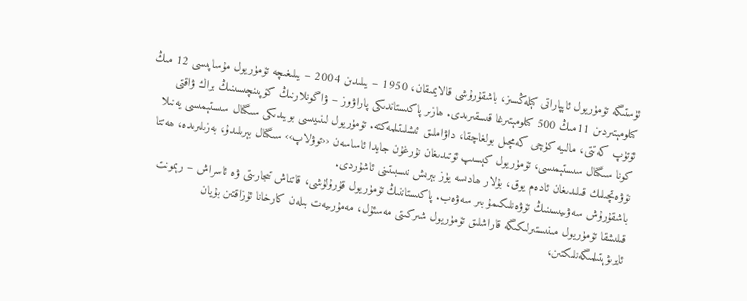ئۈستىگە تۆمۈريول ئاپپاراتى كېلەڭسىز، باشقۇرۇشى قالايمىقان، 1950 – يىلىدىن 2004 – يىلىغىچە تۆمۈريول مۇساپىسى 12 مىڭ كىلومېتىردىن 11مىڭ 500 كىلومېتىرغا قىسقىرىدى. ھازىر پاكىستاندىكى پاراۋوز – ۋاگونلارنىڭ كۆپىنچىسىنىڭ براك ۋاقتى ئۆتۈپ كەتتى، مالىيە كۈچى كەمچىل بولغاچقا، داۋاملىق ئىشلىتىلمەكتە. تۆمۈريول لىنىيىسى بويىدىكى سىگنال سىستېمىسى يەنىلا كونا سىگنال سىستېمىسى، تۆمۈريول كېسىپ ئۆتىدىغان نۇرغۇن جايدا ئاساسەن ‹‹توۋلاپ›› سىگنال بېرىلىدۇ، بەزىلىرىدە، ھەتتا نۆۋەتچىلىك قىلىدىغان ئادەم يوق، بۇلار ھادىسە يۈز بېرىش نىسبىتىنى ئاشۇردى.
باشقۇرۇش سەۋىيىسىنىڭ تۆۋەنلىكىمۇ بىر سەۋەب. پاكىستاننىڭ تۆمۈريول قۇرۇلۇشى، قاتناش تىجارىتى ۋە ئاسراش – رېمونت قىلىشقا تۆمۈريول مىنىستىرلىكىگە قاراشلىق تۆمۈريول شىركىتى مەسئۇل، مەمۇرىيەت بىلەن كارخانا ئۇزاقتىن بۇيان ئايرىۋېتىلمىگەنلىكتىن،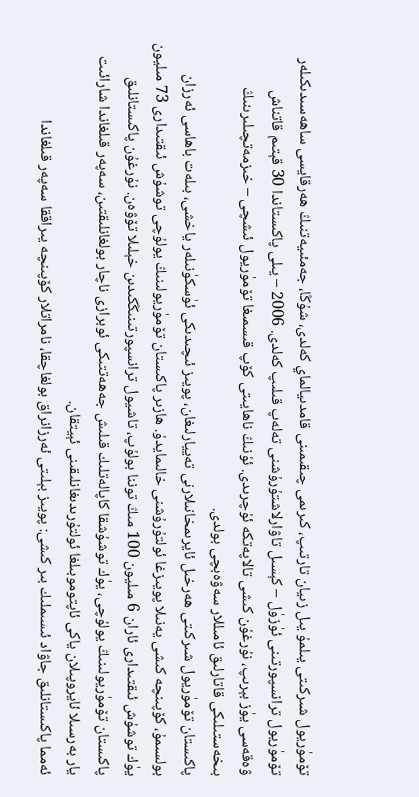تۆمۈريول شىركىتى يىلمۇ يىل زىيان تارتىپ، كىرىمى چىقىمىنى قامدىيالماي كەلدى، شۇڭا، جەمئىيەتنىڭ ھەرقايسى ساھەسىدىكىلەر تۆمۈريول ترانسپورتىنى ئۈزۈل – كېسىل تاۋارلاشتۇرۇشنى تەلەپ قىلىپ كەلدى. 2006 – يىلى پاكىستاندا 30 قېتىم قاتناش ۋەقەسى يۈز بېرىپ، نۇرغۇن كىشى تالاپەتكە ئۇچرىدى. ئۇنىڭ ناھايىتى كۆپ قىسمىغا تۆمۈريول ئىشچى – خىزمەتچىلىرىنىڭ بىخەستىلىكى قاتارلىق ئامىللار سەۋەبچى بولدى.
پاكىستان تۆمۈريول شىركىتى ھەرخىل ئايرىمخانىلارنى تەييارلىغان، پويىز ئىچىدىكى ئۈسكۈنىلەر ياخشى، بىلەت باھاسى ئەرزان بولسىمۇ، كۆپىنچە كىشى يەنىلا پويىزغا ئولتۇرۇشنى خالىمايدۇ. ھازىر پاكىستان تۆمۈريولىنىڭ يولۇچى توشۇش ئىقتىدارى 73 مىليون يۈك توشۇش ئىقتىدارى ئاران 6 مىليون 100 مىڭ توننا بولۇپ، تاشيول ترانسپورتىنىڭكىدىن خېلىلا تۆۋەن. نۇرغۇن پاكىستانلىق پاكىستان تۆمۈريولىنىڭ يولۇچى، يۈك توشۇشقا كاپالەتلىك قىلىش جەھەتتىكى ئوبرازى ناچار بولغانلىقتىن، سەپەر قىلغاندا شارائىت يار بەرسىلا ئايروپىلان ياكى ئاپتوموبىلغا ئولتۇرىدىغانلىقىنى ئېيتقان.
ئەمما پاكىستانلىق جاۋاد ئىسىملىك بىر كىشى: پويىز بېلىتى ئەرزانراق بولغاچقا، نامراتلار كۆپىنچە يىراققا سەپەر قىلغاندا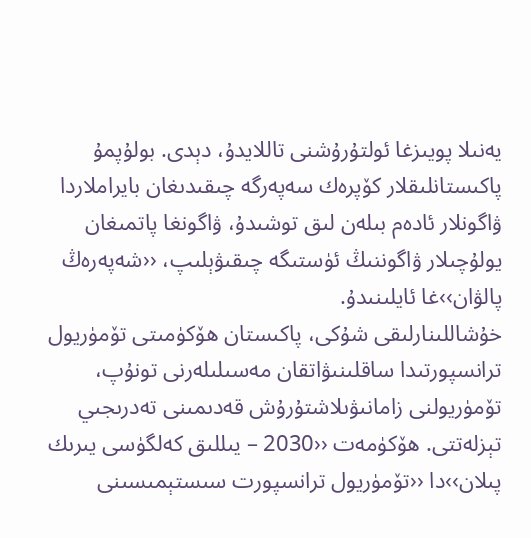يەنىلا پويىزغا ئولتۇرۇشنى تاللايدۇ، دېدى. بولۇپمۇ پاكىستانلىقلار كۆپرەك سەپەرگە چىقىدىغان بايراملاردا ۋاگونلار ئادەم بىلەن لىق توشىدۇ، ۋاگونغا پاتمىغان يولۇچىلار ۋاگوننىڭ ئۈستىگە چىقىۋېلىپ، ‹‹شەپەرەڭ پالۋان››غا ئايلىنىدۇ.
خۇشاللىنارلىقى شۇكى، پاكىستان ھۆكۈمىتى تۆمۈريول ترانسپورتىدا ساقلىنىۋاتقان مەسىلىلەرنى تونۇپ، تۆمۈريولنى زامانىۋىلاشتۇرۇش قەدىمىنى تەدرىجىي تېزلەتتى. ھۆكۈمەت ‹‹2030 – يىللىق كەلگۈسى يىرىك پىلان››دا ‹‹تۆمۈريول ترانسپورت سىستېمىسىنى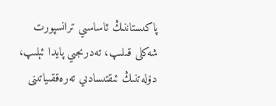پاكىستاننىڭ ئاساسىي ترانسپورت شەكلى قىلىپ، تەدرىجىي پايدا ئېلىپ، دۆلەتنىڭ ئىقتىسادىي تەرەققىياتىنى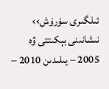ئىلگىرى سۈرۈش›› نىشانىنى بېكىتتى ۋە 2005 – يىلىدىن 2010 –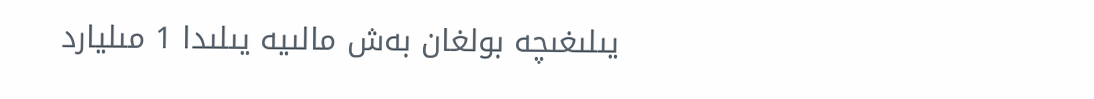يىلىغىچە بولغان بەش مالىيە يىلىدا 1 مىليارد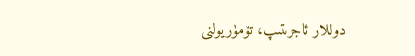دوللار ئاجرىتىپ، تۆمۈريولنى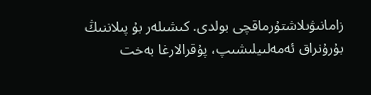زامانىۋىلاشتۇرماقچى بولدى. كىشىلەر بۇ پىلاننىڭ بۇرۇنراق ئەمەلىيلىشىپ، پۇقرالارغا بەخت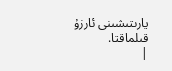يارىتىشىنى ئارزۇ قىلماقتا.
|